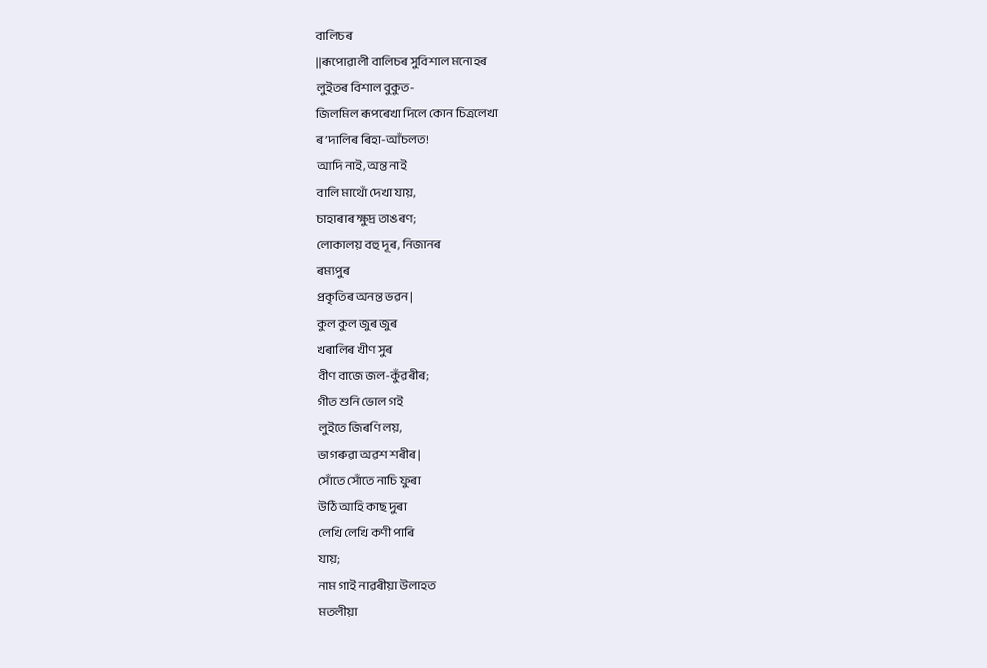বালিচৰ
||ৰূপোৱালী বালিচৰ সুবিশাল মনোহৰ
লুইতৰ বিশাল বুকুত-
জিলমিল ৰূপৰেখা দিলে কোন চিত্ৰলেখা
ৰ’দালিৰ ৰিহা-আঁচলত!
আদি নাই, অন্ত নাই
বালি মাথোঁ দেখা যায়,
চাহাৰাৰ ক্ষুদ্ৰ তাঙৰণ;
লোকালয় বহু দূৰ, নিজানৰ
ৰম্যপুৰ
প্ৰকৃতিৰ অনন্ত ভৱন |
কুল কুল জুৰ জুৰ
খৰালিৰ খীণ সুৰ
বীণ বাজে জল-কুঁৱৰীৰ;
গীত শুনি ভোল গই
লুইতে জিৰণি লয়,
ভাগৰুৱা অৱশ শৰীৰ |
সোঁতে সোঁতে নাচি ফুৰা
উঠি আহি কাছ দুৰা
লেখি লেখি কণী পাৰি
যায়;
নাম গাই নাৱৰীয়া উলাহত
মতলীয়া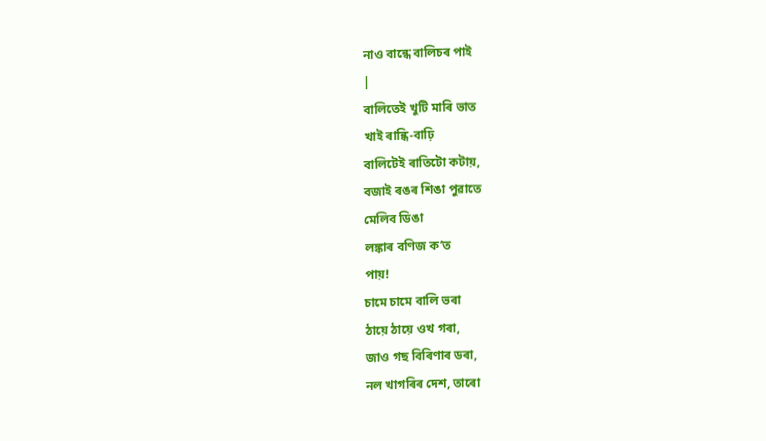নাও বান্ধে বালিচৰ পাই
|
বালিতেই খুটি মাৰি ভাত
খাই ৰান্ধি-বাঢ়ি
বালিটেই ৰাতিটো কটায়,
বজাই ৰঙৰ শিঙা পুৱাতে
মেলিব ডিঙা
লঙ্কাৰ বণিজ ক’ত
পায়!
চামে চামে বালি ভৰা
ঠায়ে ঠায়ে ওখ গৰা,
জাও গছ বিৰিণাৰ ডৰা,
নল খাগৰিৰ দেশ, তাৰো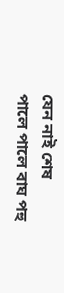যেন নাই শেষ
পালে পালে বাঘ পহু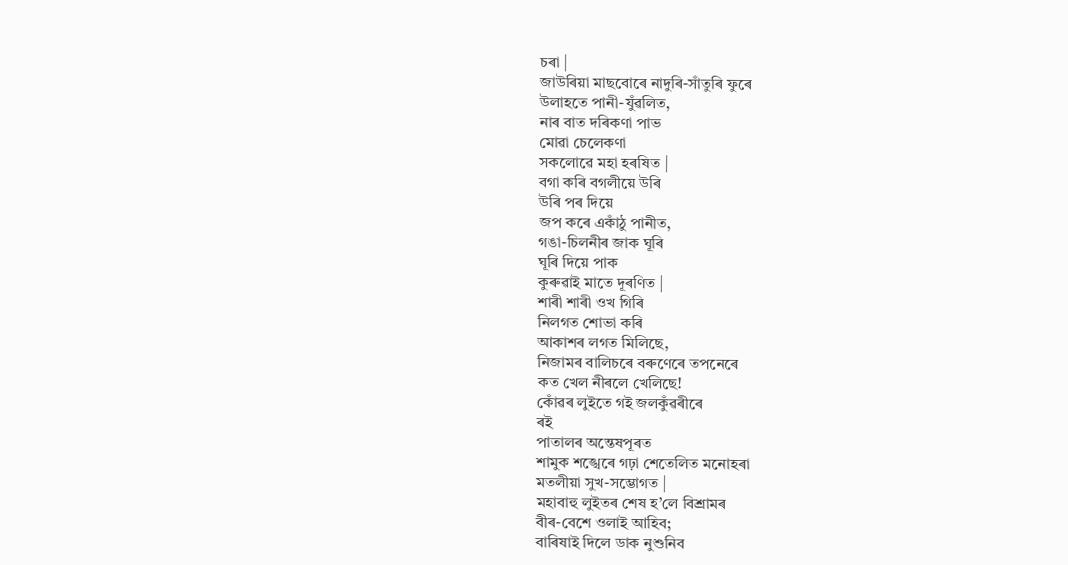চৰা |
জাউৰিয়া মাছবোৰে নাদুৰি-সাঁতুৰি ফুৰে
উলাহতে পানী-যুঁৱলিত,
নাৰ বাত দৰিকণা পাভ
মোৱা চেলেকণা
সকলোৱে মহা হৰষিত |
বগা কৰি বগলীয়ে উৰি
উৰি পৰ দিয়ে
জপ কৰে একাঁঠু পানীত,
গঙা-চিলনীৰ জাক ঘূৰি
ঘূৰি দিয়ে পাক
কুৰুৱাই মাতে দূৰণিত |
শাৰী শাৰী ওখ গিৰি
নিলগত শোভা কৰি
আকাশৰ লগত মিলিছে,
নিজামৰ বালিচৰে বৰুণেৰে তপনেৰে
কত খেল নীৰলে খেলিছে!
কোঁৱৰ লুইতে গই জলকুঁৱৰীৰে
ৰই
পাতালৰ অন্তেষপূৰত
শামুক শঙ্খেৰে গঢ়া শেতেলিত মনোহৰা
মতলীয়া সুখ-সম্ভোগত |
মহাবাহু লুইতৰ শেষ হ’লে বিশ্ৰামৰ
বীৰ-বেশে ওলাই আহিব;
বাৰিষাই দিলে ডাক নুশুনিব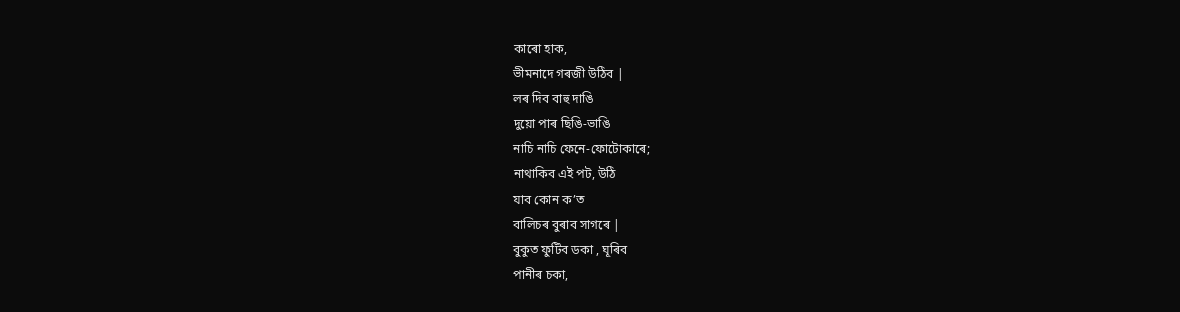কাৰো হাক,
ভীমনাদে গৰজী উঠিব |
লৰ দিব বাহু দাঙি
দুয়ো পাৰ ছিঙি-ভাঙি
নাচি নাচি ফেনে-ফোটোকাৰে;
নাথাকিব এই পট, উঠি
যাব কোন ক’ত
বালিচৰ বুৰাব সাগৰে |
বুকুত ফুটিব ডকা , ঘূৰিব
পানীৰ চকা,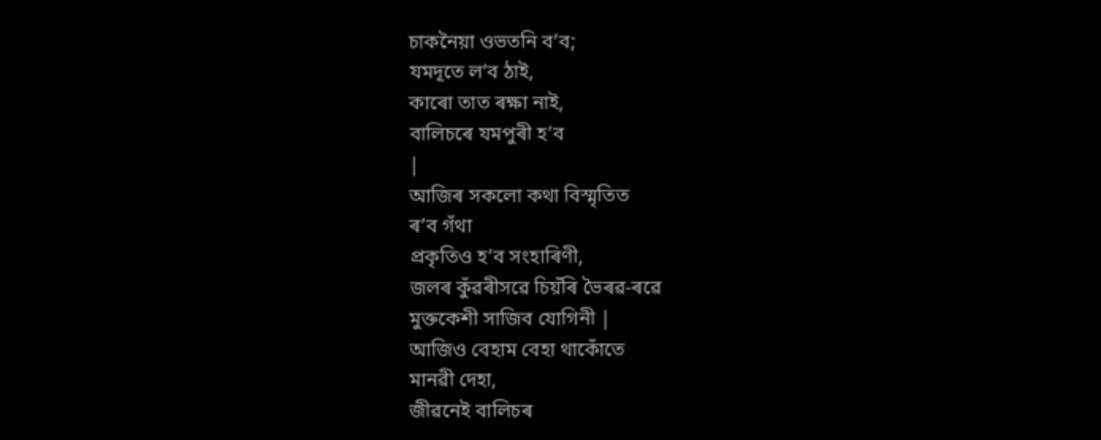চাকনৈয়া ওভতনি ব’ব;
যমদূতে ল’ব ঠাই,
কাৰো তাত ৰক্ষা নাই,
বালিচৰে যমপুৰী হ’ব
|
আজিৰ সকলো কথা বিস্মৃতিত
ৰ’ব গঁথা
প্ৰকৃতিও হ’ব সংহাৰিণী,
জলৰ কুঁৱৰীসৱে চিয়ঁৰি ভৈৰৱ-ৰৱে
মুক্তকেশী সাজিব যোগিনী |
আজিও বেহাম বেহা থাকোঁতে
মানৱী দেহা,
জীৱনেই বালিচৰ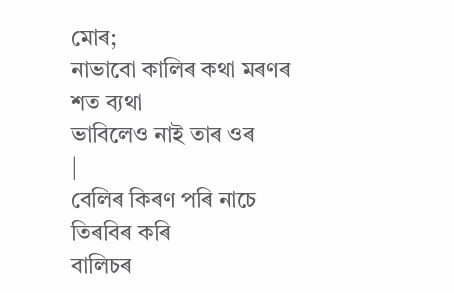মোৰ;
নাভাবো কালিৰ কথা মৰণৰ
শত ব্যথা
ভাবিলেও নাই তাৰ ওৰ
|
বেলিৰ কিৰণ পৰি নাচে
তিৰবিৰ কৰি
বালিচৰ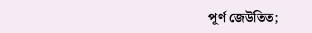পূৰ্ণ জেউতিত;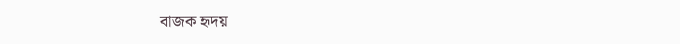বাজক হৃদয়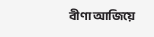বীণা আজিয়ে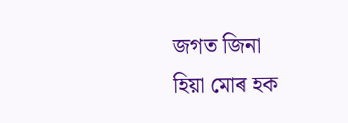জগত জিনা
হিয়া মোৰ হক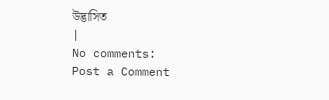উদ্ভাসিত
|
No comments:
Post a Comment